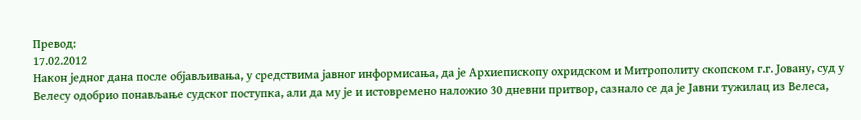Превод:
17.02.2012
Након једног дана после објављивања, у средствима јавног информисања, да је Архиепископу охридском и Митрополиту скопском г.г. Јовану, суд у Велесу одoбрио понављање судског поступка, али да му је и истовремено наложио 30 дневни притвор, сазнало се да је Јавни тужилац из Велеса,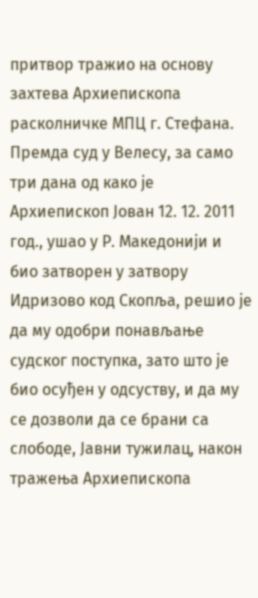притвор тражио на основу захтева Архиепископа расколничке МПЦ г. Стефана. Премда суд у Велесу, за само три дана од како је Архиепископ Јован 12. 12. 2011 год., ушао у Р. Македонији и био затворен у затвору Идризово код Скопља, решио је да му одобри понављање судског поступка, зато што је био осуђен у одсуству, и да му се дозволи да се брани са слободе, Јавни тужилац, након тражења Архиепископа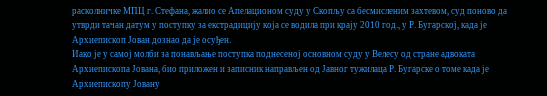расколничке МПЦ г. Стефана, жалио се Апелационом суду у Скопљу са бесмисленим захтевом, суд поново да утврди тачан датум у поступку за екстрадицију која се водила при крају 2010 год., у Р. Бугарској, када је Архиепископ Јован дознао да је осуђен.
Иако је у самој молби за понављање поступка поднесеној основном суду у Велесу од стране адвоката Архиепископа Јована, био приложен и записник направљен од Јавног тужилаца Р. Бугарске о томе када је Архиепископу Јовану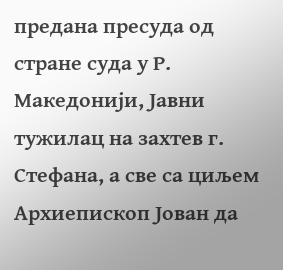предана пресуда од стране суда у Р. Македонији, Јавни тужилац на захтев г. Стефана, а све са циљем Архиепископ Јован да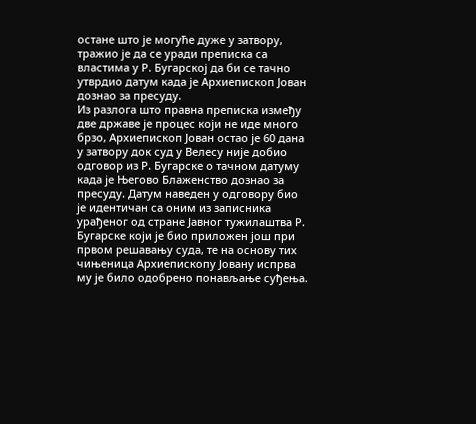остане што је могуће дуже у затвору, тражио је да се уради преписка са властима у Р. Бугарској да би се тачно утврдио датум када је Архиепископ Јован дознао за пресуду.
Из разлога што правна преписка између две државе је процес који не иде много брзо, Архиепископ Јован остао је 60 дана у затвору док суд у Велесу није добио одговор из Р. Бугарске о тачном датуму када је Његово Блаженство дознао за пресуду. Датум наведен у одговору био је идентичан са оним из записника урађеног од стране Јавног тужилаштва Р. Бугарске који је био приложен још при првом решавању суда, те на основу тих чињеница Архиепископу Јовану испрва му је било одобрено понављање суђења.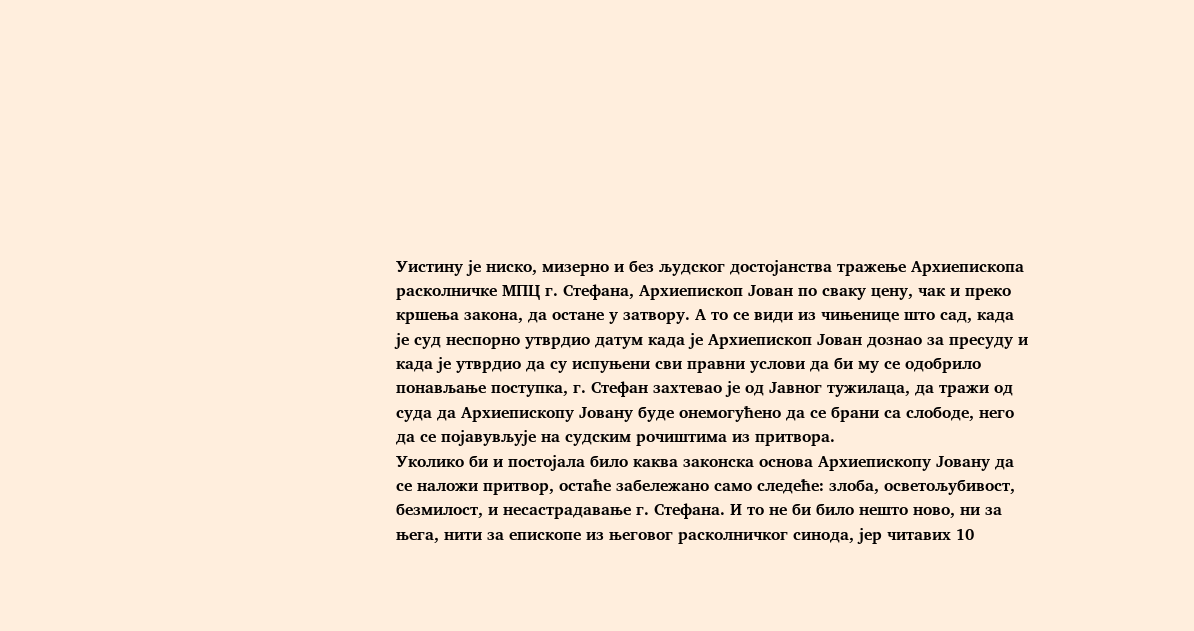Уистину је ниско, мизерно и без људског достојанства тражење Архиепископа расколничке МПЦ г. Стефана, Архиепископ Јован по сваку цену, чак и преко кршења закона, да остане у затвору. А то се види из чињенице што сад, када је суд неспорно утврдио датум када је Архиепископ Јован дознао за пресуду и када је утврдио да су испуњени сви правни услови да би му се одобрило понављање поступка, г. Стефан захтевао је од Јавног тужилаца, да тражи од суда да Архиепископу Јовану буде онемогућено да се брани са слободе, него да се појавувљује на судским рочиштима из притвора.
Уколико би и постојала било каква законска основа Архиепископу Јовану да се наложи притвор, остаће забележано само следеће: злоба, осветољубивост, безмилост, и несастрадавање г. Стефана. И то не би било нешто ново, ни за њега, нити за епископе из његовог расколничког синода, јер читавих 10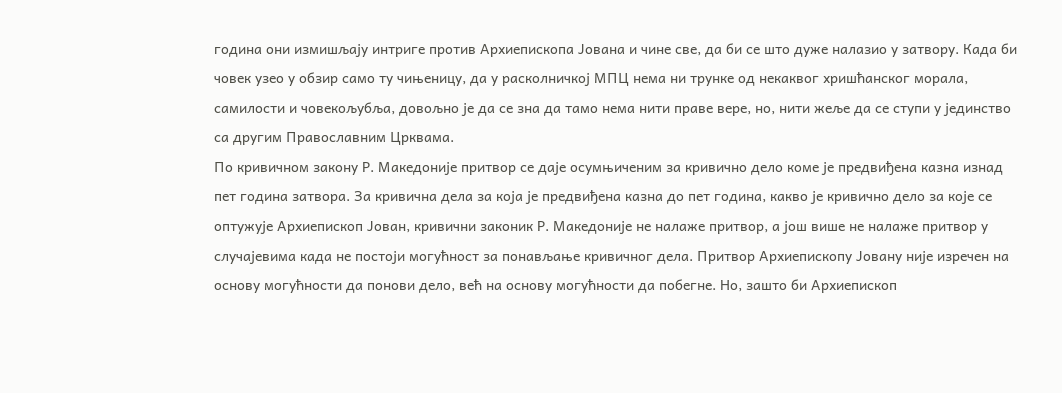година они измишљају интриге против Архиепископа Јована и чине све, да би се што дуже налазио у затвору. Када би човек узео у обзир само ту чињеницу, да у расколничкој МПЦ нема ни трунке од некаквог хришћанског морала, самилости и човекољубља, довољно је да се зна да тамо нема нити праве вере, но, нити жеље да се ступи у јединство са другим Православним Црквама.
По кривичном закону Р. Македоније притвор се даје осумњиченим за кривично дело коме је предвиђена казна изнад пет година затвора. За кривична дела за која је предвиђена казна до пет година, какво је кривично дело за које се оптужује Архиепископ Јован, кривични законик Р. Македоније не налаже притвор, а још више не налаже притвор у случајевима када не постоји могућност за понављање кривичног дела. Притвор Архиепископу Јовану није изречен на основу могућности да понови дело, већ на основу могућности да побегне. Но, зашто би Архиепископ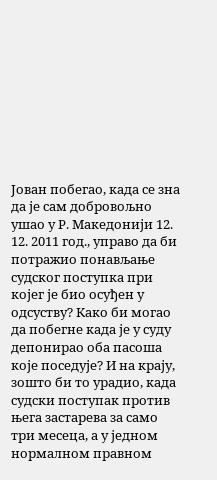Јован побегао, када се зна да је сам добровољно ушао у Р. Македонији 12. 12. 2011 год., управо да би потражио понављање судског поступка при којег је био осуђен у одсуству? Како би могао да побегне када је у суду депонирао оба пасоша које поседује? И на крају, зошто би то урадио, када судски поступак против њега застарева за само три месеца, а у једном нормалном правном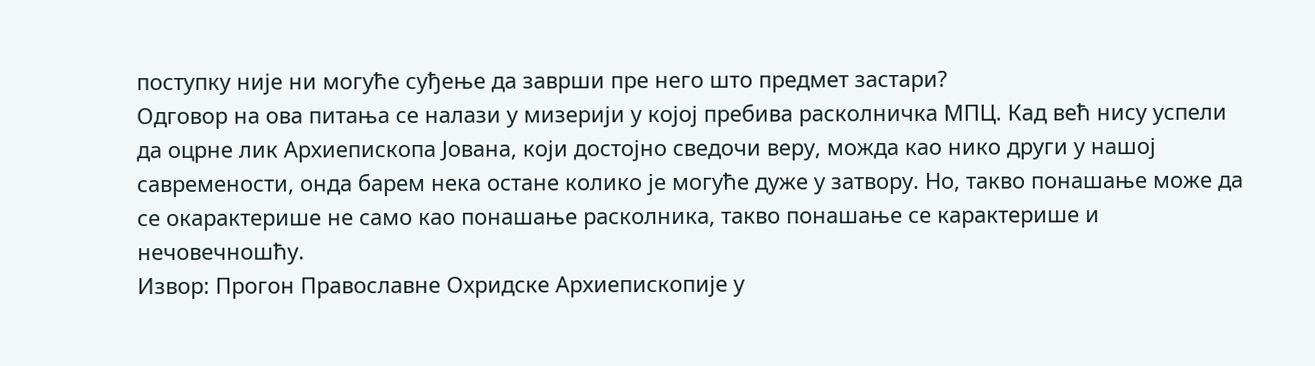поступку није ни могуће суђење да заврши пре него што предмет застари?
Одговор на ова питања се налази у мизерији у којој пребива расколничка МПЦ. Кад већ нису успели да оцрне лик Архиепископа Јована, који достојно сведочи веру, можда као нико други у нашој савремености, онда барем нека остане колико је могуће дуже у затвору. Но, такво понашање може да се окарактерише не само као понашање расколника, такво понашање се карактерише и нечовечношћу.
Извор: Прогон Православне Охридске Архиепископије у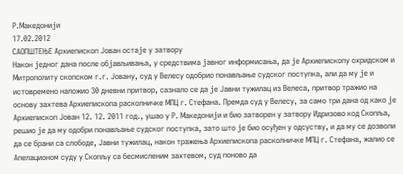Р.Македонији
17.02.2012
СAОПШТЕЊЕ Архиепископ Јован остаје у затвору
Након једног дана после објављивања, у средствима јавног информисања, да је Архиепископу охридском и Митрополиту скопском г.г. Јовану, суд у Велесу одoбрио понављање судског поступка, али да му је и истовремено наложио 30 дневни притвор, сазнало се да је Јавни тужилац из Велеса, притвор тражио на основу захтева Архиепископа расколничке МПЦ г. Стефана. Премда суд у Велесу, за само три дана од како је Архиепископ Јован 12. 12. 2011 год., ушао у Р. Македонији и био затворен у затвору Идризово код Скопља, решио је да му одобри понављање судског поступка, зато што је био осуђен у одсуству, и да му се дозволи да се брани са слободе, Јавни тужилац, након тражења Архиепископа расколничке МПЦ г. Стефана, жалио се Апелационом суду у Скопљу са бесмисленим захтевом, суд поново да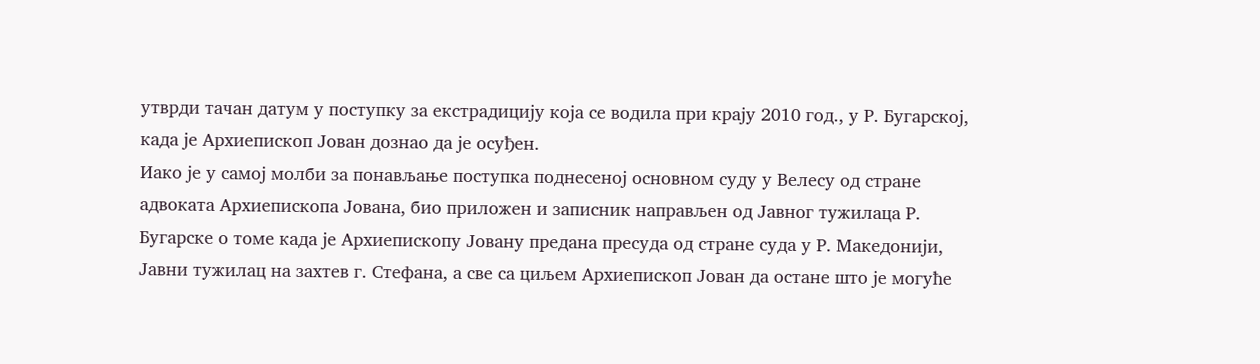утврди тачан датум у поступку за екстрадицију која се водила при крају 2010 год., у Р. Бугарској, када је Архиепископ Јован дознао да је осуђен.
Иако је у самој молби за понављање поступка поднесеној основном суду у Велесу од стране адвоката Архиепископа Јована, био приложен и записник направљен од Јавног тужилаца Р. Бугарске о томе када је Архиепископу Јовану предана пресуда од стране суда у Р. Македонији, Јавни тужилац на захтев г. Стефана, а све са циљем Архиепископ Јован да остане што је могуће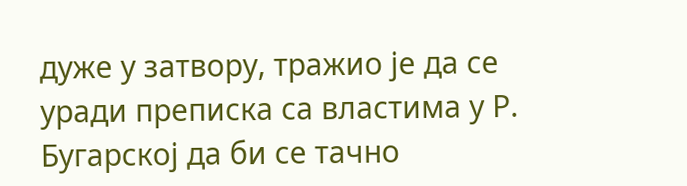дуже у затвору, тражио је да се уради преписка са властима у Р. Бугарској да би се тачно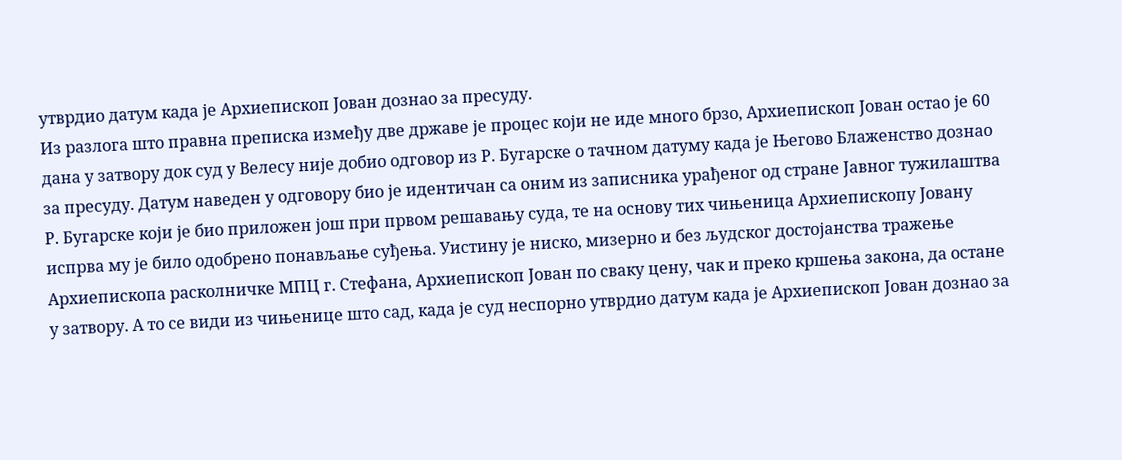утврдио датум када је Архиепископ Јован дознао за пресуду.
Из разлога што правна преписка између две државе је процес који не иде много брзо, Архиепископ Јован остао је 60 дана у затвору док суд у Велесу није добио одговор из Р. Бугарске о тачном датуму када је Његово Блаженство дознао за пресуду. Датум наведен у одговору био је идентичан са оним из записника урађеног од стране Јавног тужилаштва Р. Бугарске који је био приложен још при првом решавању суда, те на основу тих чињеница Архиепископу Јовану испрва му је било одобрено понављање суђења. Уистину је ниско, мизерно и без људског достојанства тражење Архиепископа расколничке МПЦ г. Стефана, Архиепископ Јован по сваку цену, чак и преко кршења закона, да остане у затвору. А то се види из чињенице што сад, када је суд неспорно утврдио датум када је Архиепископ Јован дознао за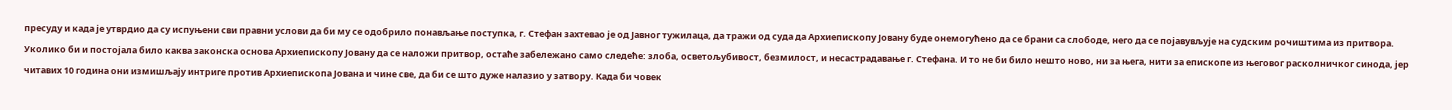пресуду и када је утврдио да су испуњени сви правни услови да би му се одобрило понављање поступка, г. Стефан захтевао је од Јавног тужилаца, да тражи од суда да Архиепископу Јовану буде онемогућено да се брани са слободе, него да се појавувљује на судским рочиштима из притвора.
Уколико би и постојала било каква законска основа Архиепископу Јовану да се наложи притвор, остаће забележано само следеће: злоба, осветољубивост, безмилост, и несастрадавање г. Стефана. И то не би било нешто ново, ни за њега, нити за епископе из његовог расколничког синода, јер читавих 10 година они измишљају интриге против Архиепископа Јована и чине све, да би се што дуже налазио у затвору. Када би човек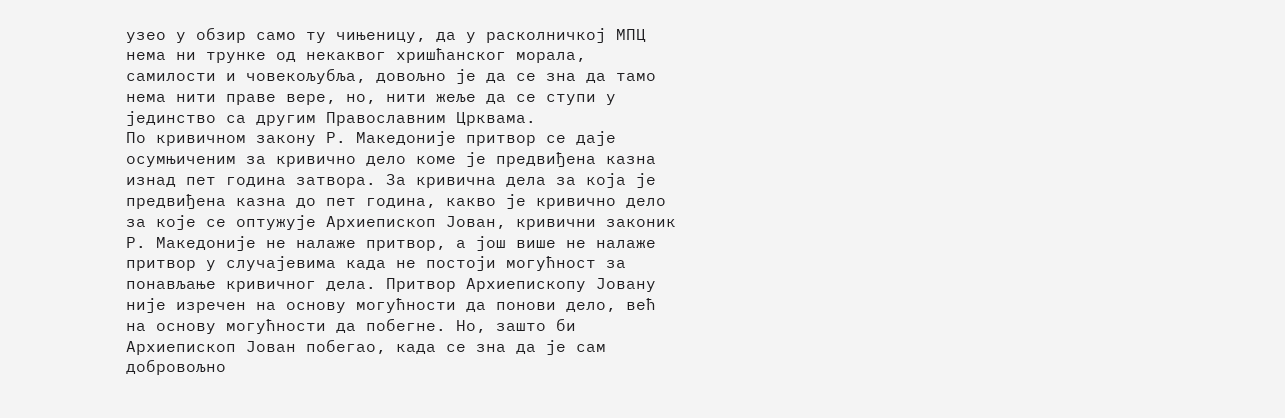узео у обзир само ту чињеницу, да у расколничкој МПЦ нема ни трунке од некаквог хришћанског морала, самилости и човекољубља, довољно је да се зна да тамо нема нити праве вере, но, нити жеље да се ступи у јединство са другим Православним Црквама.
По кривичном закону Р. Македоније притвор се даје осумњиченим за кривично дело коме је предвиђена казна изнад пет година затвора. За кривична дела за која је предвиђена казна до пет година, какво је кривично дело за које се оптужује Архиепископ Јован, кривични законик Р. Македоније не налаже притвор, а још више не налаже притвор у случајевима када не постоји могућност за понављање кривичног дела. Притвор Архиепископу Јовану није изречен на основу могућности да понови дело, већ на основу могућности да побегне. Но, зашто би Архиепископ Јован побегао, када се зна да је сам добровољно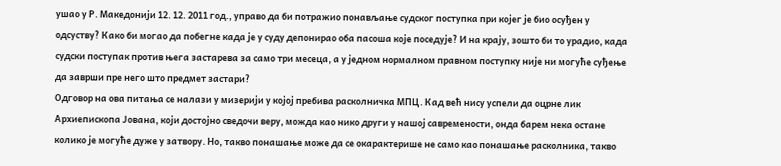ушао у Р. Македонији 12. 12. 2011 год., управо да би потражио понављање судског поступка при којег је био осуђен у одсуству? Како би могао да побегне када је у суду депонирао оба пасоша које поседује? И на крају, зошто би то урадио, када судски поступак против њега застарева за само три месеца, а у једном нормалном правном поступку није ни могуће суђење да заврши пре него што предмет застари?
Одговор на ова питања се налази у мизерији у којој пребива расколничка МПЦ. Кад већ нису успели да оцрне лик Архиепископа Јована, који достојно сведочи веру, можда као нико други у нашој савремености, онда барем нека остане колико је могуће дуже у затвору. Но, такво понашање може да се окарактерише не само као понашање расколника, такво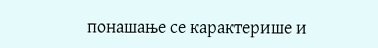понашање се карактерише и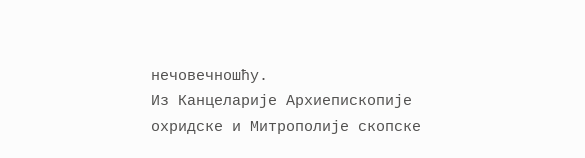нечовечношћу.
Из Канцеларије Архиепископије охридске и Митрополије скопске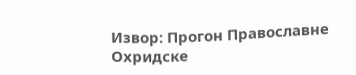Извор: Прогон Православне Охридске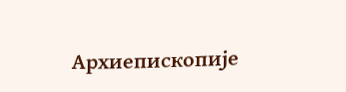Архиепископије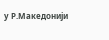у Р.Македонији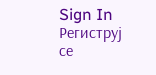Sign In
Региструј се